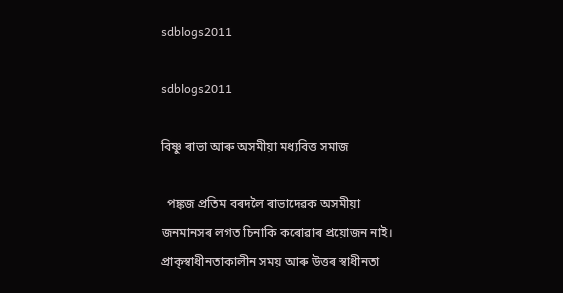sdblogs2011

sdblogs2011

বিষ্ণু ৰাভা আৰু অসমীয়া মধ্যবিত্ত সমাজ

  পঙ্কজ প্রতিম বৰদলৈ ৰাভাদেৱক অসমীয়া জনমানসৰ লগত চিনাকি কৰোৱাৰ প্ৰয়োজন নাই। প্রাক্‌স্বাধীনতাকালীন সময় আৰু উত্তৰ স্বাধীনতা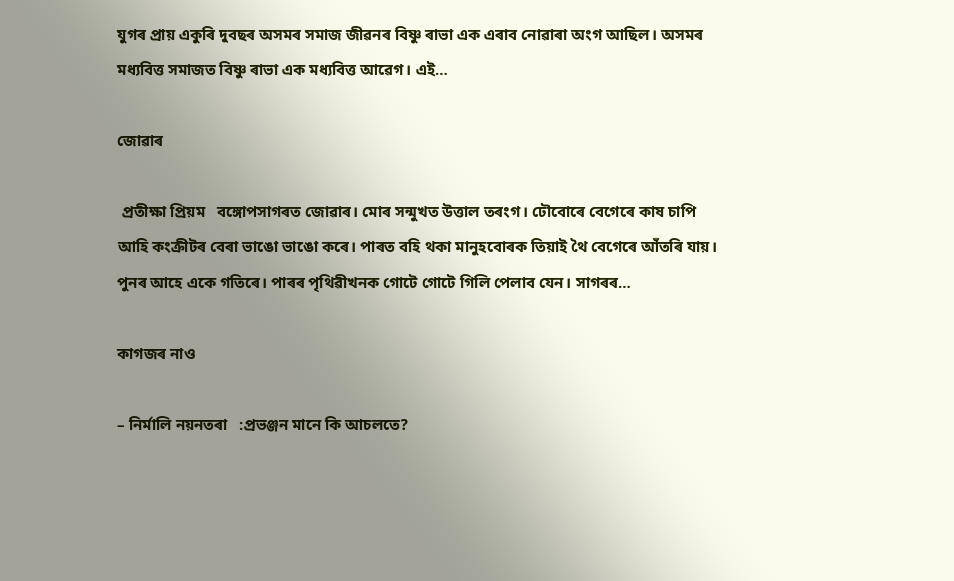যুগৰ প্রায় একুৰি দুবছৰ অসমৰ সমাজ জীৱনৰ বিষ্ণু ৰাভা এক এৰাব নোৱাৰা অংগ আছিল। অসমৰ মধ্যবিত্ত সমাজত বিষ্ণু ৰাভা এক মধ্যবিত্ত আৱেগ। এই…

জোৱাৰ

 প্ৰতীক্ষা প্ৰিয়ম   বঙ্গোপসাগৰত জোৱাৰ। মোৰ সন্মুখত উত্তাল তৰংগ। ঢৌবোৰে বেগেৰে কাষ চাপি আহি কংক্ৰীটৰ বেৰা ভাঙো ভাঙো কৰে। পাৰত বহি থকা মানুহবোৰক তিয়াই থৈ বেগেৰে আঁতৰি যায়। পুনৰ আহে একে গতিৰে। পাৰৰ পৃথিৱীখনক গোটে গোটে গিলি পেলাব যেন। সাগৰৰ…

কাগজৰ নাও

– নিৰ্মালি নয়নতৰা   :প্ৰভঞ্জন মানে কি আচলতে?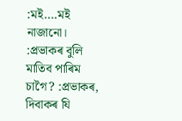:মই….মই নাজানো। :প্ৰভাকৰ বুলি মাতিব পাৰিম চাগৈ? :প্ৰভাকৰ, দিবাকৰ যি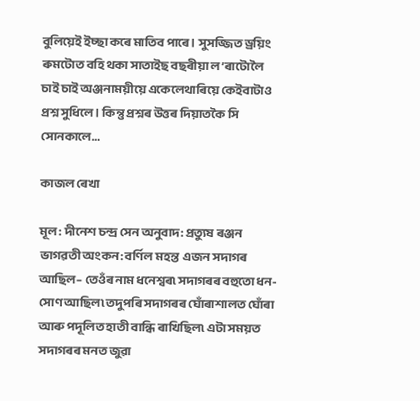বুলিয়েই ইচ্ছা কৰে মাতিব পাৰে।  সুসজ্জিত ড্ৰয়িং ৰুমটোত বহি থকা সাতাইছ বছৰীয়া ল’ৰাটোলৈ চাই চাই অঞ্জনাময়ীয়ে একেলেথাৰিয়ে কেইবাটাও প্ৰশ্ন সুধিলে। কিন্তু প্ৰশ্নৰ উত্তৰ দিয়াতকৈ সি সোনকালে…

কাজল ৰেখা

মূল : দীনেশ চন্দ্ৰ সেন অনুবাদ: প্ৰত্যুষ ৰঞ্জন ভাগৱতী অংকন: বৰ্ণিল মহন্ত  এজন সদাগৰ আছিল– তেওঁৰ নাম ধনেশ্বৰ৷ সদাগৰৰ বহুতো ধন-সোণ আছিল৷ তদুপৰি সদাগৰৰ ঘোঁৰাশালত ঘোঁৰা আৰু পদূলিত হাতী বান্ধি ৰাখিছিল৷ এটা সময়ত সদাগৰৰ মনত জুৱা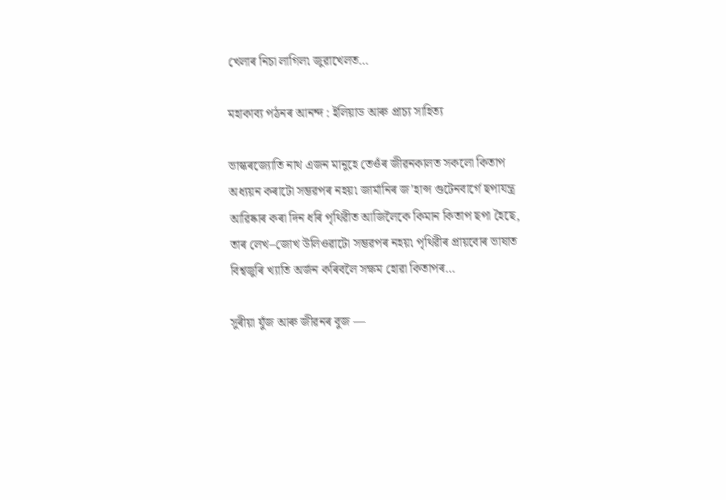খেলাৰ নিচা লাগিল৷ জুৱাখেলত…

মহাকাব্য পঠনৰ আনন্দ : ইলিয়াড আৰু প্ৰাচ্য সাহিত্য

ভাস্কৰজ্যোতি নাথ এজন মানুহে তেওঁৰ জীৱনকালত সকলো কিতাপ অধ্যয়ন কৰাটো সম্ভৱপৰ নহয়৷ জাৰ্মানি‍ৰ জ’হান্স গুটেনবাৰ্গে ছপাযন্ত্ৰ আৱিষ্কাৰ কৰা দিন ধৰি পৃথিৱীত আজিলৈকে কিমান কিতাপ ছপা হৈছে, তাৰ লেখ–জোখ উলিওৱাটো সম্ভৱপৰ নহয়৷ পৃথিৱীৰ প্ৰায়বোৰ ভাষাত বিশ্বজুৰি খ্যাতি অৰ্জন কৰিবলৈ সক্ষম হোৱা কিতাপৰ…

সুৰীয়া যুঁজ আৰু জীৱনৰ বুজ —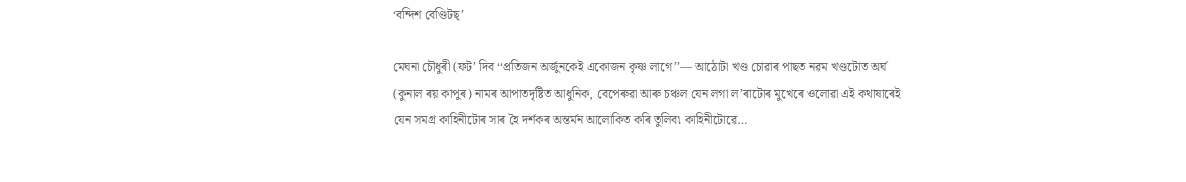‘বন্দিশ বেণ্ডিটছ্‌’

মেঘনা চৌধুৰী (ফট’ দিব ‘‘প্ৰতিজন অৰ্জুনকেই একোজন কৃষ্ণ লাগে’’— আঠোটা খণ্ড চোৱাৰ পাছত নৱম খণ্ডটোত অৰ্ঘ (কুনাল ৰয় কাপুৰ) নামৰ আপাতদৃষ্টিত আধুনিক, বেপেৰুৱা আৰু চঞ্চল যেন লগা ল’ৰাটোৰ মুখেৰে ওলোৱা এই কথাষাৰেই যেন সমগ্ৰ কাহিনীটোৰ সাৰ হৈ দৰ্শকৰ অন্তৰ্মন আলোকিত কৰি তুলিব৷ কাহিনীটোৱে…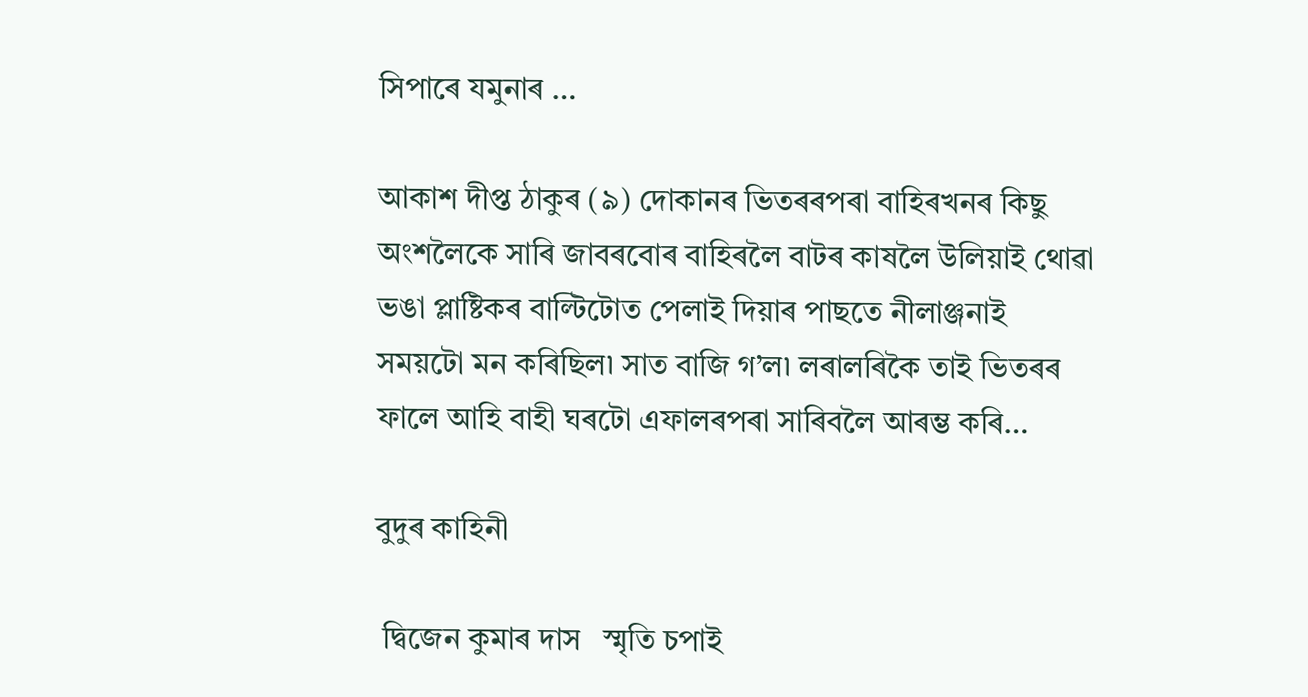সিপাৰে যমুনাৰ …

আকাশ দীপ্ত ঠাকুৰ (৯) দোকানৰ ভিতৰৰপৰা বাহিৰখনৰ কিছু অংশলৈকে সাৰি জাবৰবোৰ বাহিৰলৈ বাটৰ কাষলৈ উলিয়াই থোৱা ভঙা প্লাষ্টিকৰ বাল্টিটোত পেলাই দিয়াৰ পাছতে নীলাঞ্জনাই সময়টো মন কৰিছিল৷ সাত বাজি গ’ল৷ লৰালৰিকৈ তাই ভিতৰৰ ফালে আহি বাহী ঘৰটো এফালৰপৰা সাৰিবলৈ আৰম্ভ কৰি…

বুদুৰ কাহিনী

 দ্বিজেন কুমাৰ দাস   স্মৃতি চপাই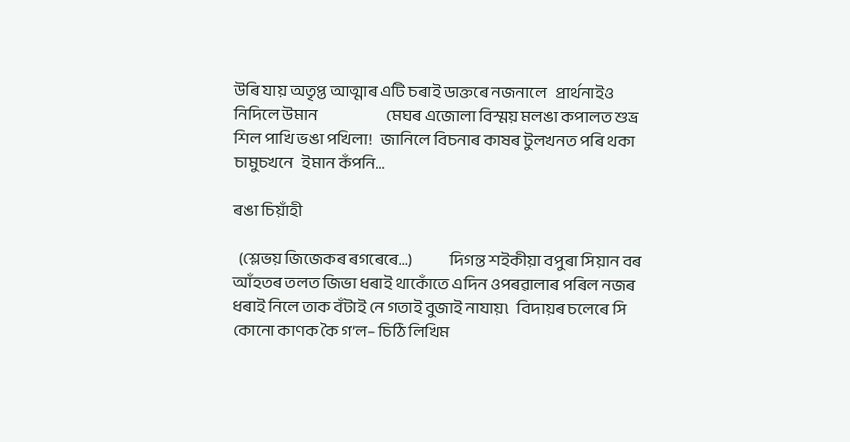উৰি যায় অতৃপ্ত আত্মাৰ এটি চৰাই ডাক্তৰে নজনালে   প্ৰাৰ্থনাইও নিদিলে উমান                        মেঘৰ এজোলা বিস্ময় মলঙা কপালত শুভ্ৰ শিল পাখি ভঙা পখিলা!   জানিলে বিচনাৰ কাষৰ টুলখনত পৰি থকা চামুচখনে   ইমান কঁপনি…

ৰঙা চিয়াঁহী

  (শ্লেভয় জিজেকৰ ৰগৰেৰে…)             দিগন্ত শইকীয়া বপুৰা সিয়ান বৰ আঁহতৰ তলত জিভা ধৰাই থাকোঁতে এদিন ওপৰৱালাৰ পৰিল নজৰ ধৰাই নিলে তাক বঁটাই নে গতাই বুজাই নাযায়৷   বিদায়ৰ চলেৰে সি কোনো কাণক কৈ গ’ল– চিঠি লিখিম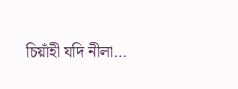চিয়াঁহী যদি নীলা…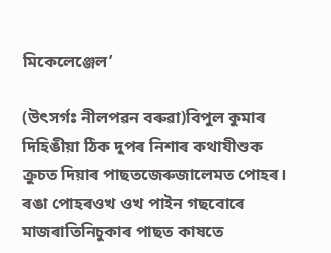মিকেলেঞ্জেল’

(উৎসৰ্গঃ নীলপৱন বৰুৱা)বিপুল কুমাৰ দিহিঙীয়া ঠিক দুপৰ নিশাৰ কথাযীশুক ক্ৰুচত দিয়াৰ পাছতজেৰুজালেমত পোহৰ। ৰঙা পোহৰওখ ওখ পাইন গছবোৰে মাজৰাতিনিচুকাৰ পাছত কাষতে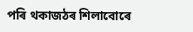পৰি থকাজঠৰ শিলাবোৰে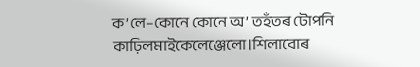ক’লে–কোনে কোনে অ’ তহঁতৰ টোপনি কাঢ়িলমাইকেলেঞ্জেলো।শিলাবোৰ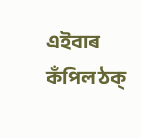এইবাৰ কঁপিল ঠক্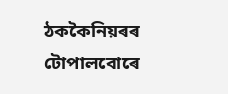ঠককৈনিয়ৰৰ টোপালবোৰে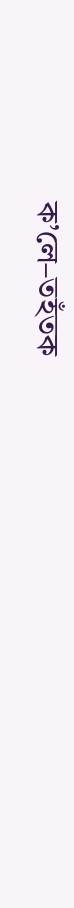ক’লে–তহঁতক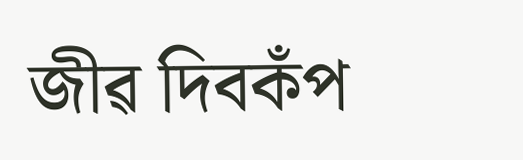জীৱ দিবকঁপ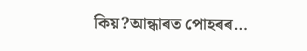কিয়?আন্ধাৰত পোহৰৰ…